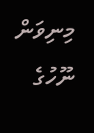މިނިވަން ނޫހުގެ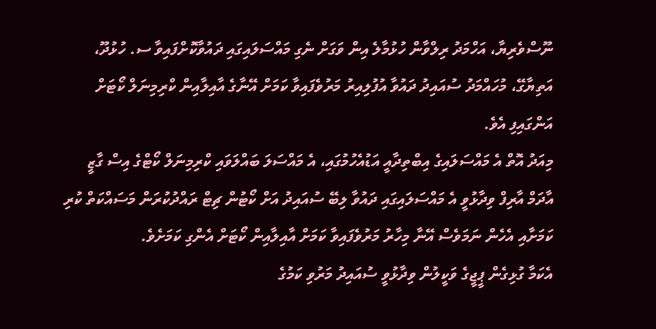ނޫސްވެރިޔާ، އަހްމަދު ރިލްވާން ހުޅުމާލެ އިން ވަގަށް ނެގި މައްސަލައިގައި ދައުވާކޮށްފައިވާ ސ. ހުޅުދޫ، އަތިޔާގޭ، މުހައްމަދު ސުއައިދު ދައުވާ އުފުލިއިރު މަރުވެފައިވާ ކަމަށް އޭނާގެ އާއިލާއިން ކްރިމިނަލް ކޯޓަށް އަންގައިފި އެވެ.
މިއަދު އޮތް އެ މައްސަލައިގެ އިބްތިދާއީ އަޑުއެހުމުގައި، އެ މައްސަލަ ބައްލަވައި ކްރިމިނަލް ކޯޓްގެ އިސް ގާޒީ އާދަމް އާރިފް ވިދާޅުވީ އެ މައްސަލައިގައި ދައުވާ ލިބޭ ސުއައިދު އަށް ކޯޓުން ޗިޓް ރައްދުކުރަން މަސައްކަތް ކުރި ކަމަށާއި އެހެން ނަމަވެސް އޭނާ މިހާރު މަރުވެފައިވާ ކަމަށް އާއިލާއިން ކޯޓަށް އެންގި ކަމަށެވެ.
އެކަމާ ގުޅިގެން ޕީޖީގެ ވަކީލުން ވިދާޅުވީ ސުއައިދު މަރުވި ކަމުގެ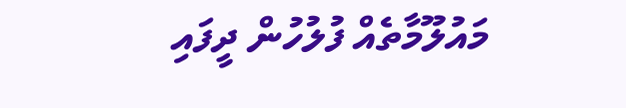މައުލޫމާތެއް ފުލުހުން ދީފައި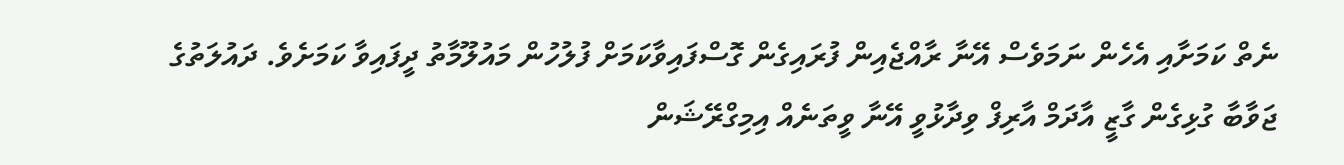ނެތް ކަމަށާއި އެހެން ނަމަވެސް އޭނާ ރާއްޖެއިން ފުރައިގެން ގޮސްފައިވާކަމަށް ފުލުހުން މައުލޫމާތު ދީފައިވާ ކަމަށެވެ. ދައުލަތުގެ ޖަވާބާ ގުޅިގެން ގާޒީ އާދަމް އާރިފް ވިދާޅުވީ އޭނާ ވީތަނެއް އިމިގްރޭޝަން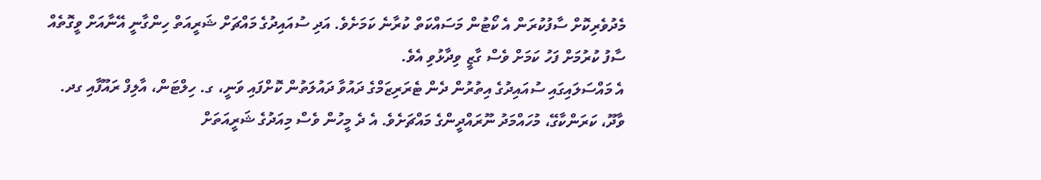މެދުވެރިކޮށް ސާފުކުރަން އެ ކޯޓުން މަސައްކަތް ކުރާނެ ކަމަށެވެ. އަދި ސުއައިދުގެ މައްޗަށް ޝަރީއަތް ހިންގާނީ އޭނާއަށް ވީގޮތެއް ސާފު ކުރުމަށް ފަހު ކަމަށް ވެސް ގާޒީ ވިދާޅުވި އެވެ.
އެ މައްސަލައިގައި ސުއައިދުގެ އިތުރުން ދެން ޓެރަރިޒަމްގެ ދައުވާ ދައުލަތުން ކޮށްފައި ވަނީ، ގ. ހިލްޓަން، އާލިފް ރައޫފާއި ގދ. ވާދޫ، ކަރަންކާގޭ، މުހައްމަދު ނޫރައްދީންގެ މައްޗަށެވެ. އެ ދެ މީހުން ވެސް މިއަދުގެ ޝަރީއަތަށް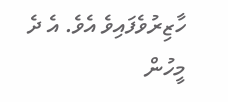ހާޒިރުވެފައިވެ އެވެ. އެ ދެ މީހުން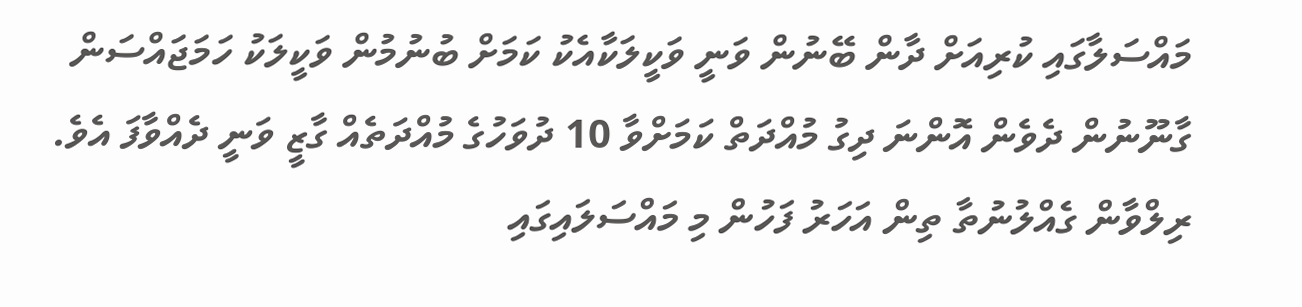މައްސަލާގައި ކުރިއަށް ދާން ބޭނުން ވަނީ ވަކީލަކާއެކު ކަމަށް ބުނުމުން ވަކީލަކު ހަމަޖައްސަން ގާނޫނުން ދެވެން އޮންނަ ދިގު މުއްދަތް ކަމަށްވާ 10 ދުވަހުގެ މުއްދަތެއް ގާޒީ ވަނީ ދެއްވާފަ އެވެ.
ރިލްވާން ގެއްލުނުތާ ތިން އަހަރު ފަހުން މި މައްސަލައިގައި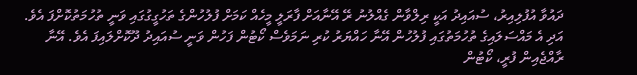ދައުވާ އުފުލިއިރު، ސުއައިދު އަކީ ރިލްވާން ގެއްލުނު ރޭ އޭނާއަށް ފާރަލީ މީހެއް ކަމަށް ފުލުހުންގެ ތަހުގީގުގައި ވަނީ ތުހުމަތުކޮށްފަ އެވެ. އަދި އެ މައްސަލައިގެ ތުހުމަތުގައި ފުލުހުން އޭނާ ހައްޔަރު ކުރި ނަމަވެސް ކޯޓުން ފަހުން ވަނީ ސުއައިދު ދޫކޮށްލައިފަ އެވެ. އޭނާ ރާއްޖެއިން ފުރީ، ކޯޓުން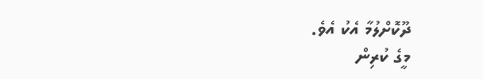ދޫކޮށްލުމާ އެކު އެވެ.
މީގެ ކުރިން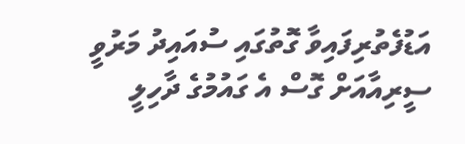އަޑުފެތުރިފައިވާ ގޮތުގައި ސުއައިދު މަރުވީ ސީރިއާއަށް ގޮސް އެ ގައުމުގެ ދާހިލީ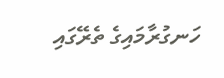ހަނގުރާމައިގެ ތެރޭގައި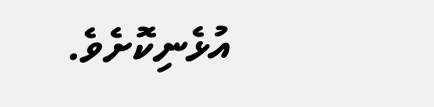އުޅެނިކޮށެވެ.